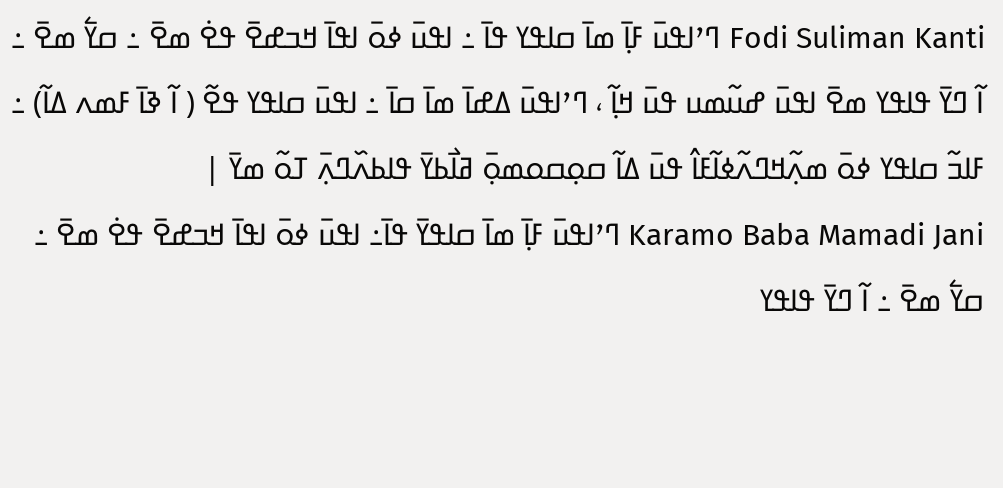Fodi Suliman Kanti ߣߴߊߟߎ߫ ߓߊ߲߫ ߘߊ߫ ߛߊߟߌ ߟߊ߫ ߸ ߊߟߎ߫ ߦߋ߫ ߊߟߊ߫ ߞߏߝߐ߫ ߟߐ߭ ߘߐ߫ ߸ ߛߌ߱ ߘߐ߫ ߸ ߊ߬ ߣߌ߫ ߟߊߟߌ ߘߐ߫ ߊߟߎ߫ ߝߎ߬ߘߎ ߟߎ߫ ߞߊ߲߬ ، ߣߴߊߟߎ߫ ߡߝߊ߫ ߘߊ߫ ߛߊ߫ ߸ ߊߟߎ߫ ߛߊߟߌ ߟߐ߬ ( ߊ߬ ߢߊ߫ ߓߘߍ ߡߊ߬) ߸ ߓߊߏ߬ ߛߊߟߌ ߦߋ߫ ߘߍ߲߬ߞߣߍ߬ߦߊ߬ߓߊ߮ ߟߎ߫ ߡߊ߬ ߛߋ߲ߛߋߘߋ߲߫ ߥߊ߯ߕߌ߫ ߟߊߕߍ߰ߣߍ߲߫ ߠߋ߬ ߘߌ߫ |
Karamo Baba Mamadi Jani ߣߴߊߟߎ߫ ߓߊ߲߫ ߘߊ߫ ߛߊߟߌ߫ ߟߊ߫߸ ߊߟߎ߫ ߦߋ߫ ߊߟߊ߫ ߞߏߝߐ߫ ߟߐ߭ ߘߐ߫ ߸ ߛߌ߱ ߘߐ߫ ߸ ߊ߬ ߣߌ߫ ߟߊߟߌ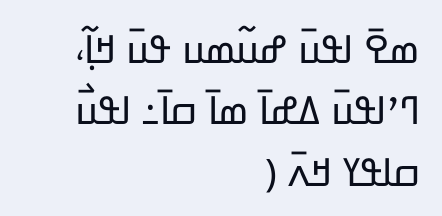ߘߐ߫ ߊߟߎ߫ ߝߎ߬ߘߎ ߟߎ߫ ߞߊ߲߬، ߣߴߊߟߎ߫ ߡߝߊ߫ ߘߊ߫ ߛߊ߫߸ ߊߟߎ߯ ߛߊߟߌ ߞߍ߫ (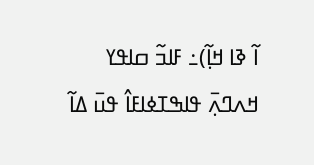ߊ߬ ߢߊ ߞߊ߲߬)߸ ߓߊߏ߬ ߛߊߟߌ ߞߍߣߍ߲߫ ߟߊߒߠߦߊߓߊ߮ ߟߎ߫ ߡߊ߬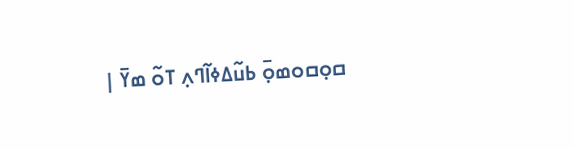ߛߋ߲ߛߋߘߋ߲߫ ߕߎ߬ߡߦߊ߬ߣߍ߲ ߠߋ߬ ߘߌ߫ |